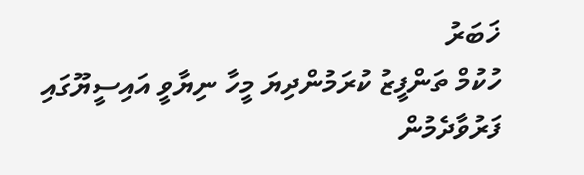ޚަބަރު
ހުކުމް ތަންފީޒު ކުރަމުންދިޔަ މީހާ ނިޔާވީ އައިސީޔޫގައި ފަރުވާދެމުން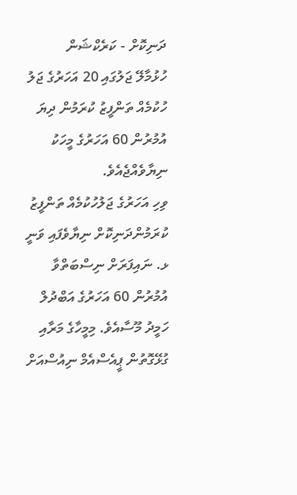ދަނިކޮށް - ކަރެކްޝަން
ހުޅުމާލޭ ޖަލުގައި 20 އަހަރުގެ ޖަލު ހުކުމެއް ތަންފީޒު ކުރަމުން ދިޔަ އުމުރުން 60 އަހަރުގެ މީހަކު ނިޔާވެއްޖެއެވެ.
ވިހި އަހަރުގެ ޖަލުހުކުމެއް ތަންފީޒު ކުރަމުންދަނިކޮށް ނިޔާވެފައި ވަނީ ޅ. ނައިފަރަށް ނިސްބަތްވާ އުމުރުން 60 އަހަރުގެ އަބްދުލް ހަމީދު މޫސާއެވެ. މިމީހާގެ މަރާއި ގުޅޭގޮތުން ޕީއެސްއެމް ނިއުސްއަށް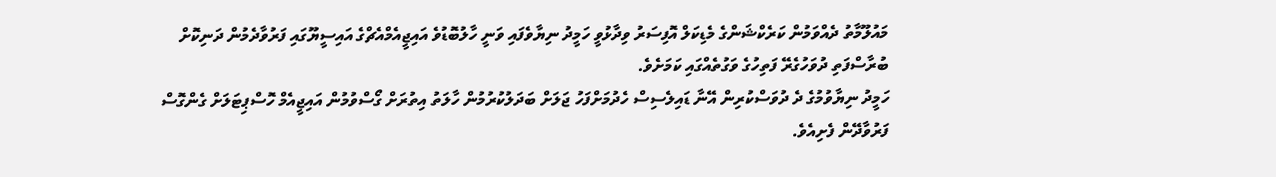މައުލޫމާތު ދެއްވަމުން ކަރެކްޝަންގެ މެޑިކަލް އޮފިސަރު ވިދާޅުވީ ހަމީދު ނިޔާވެފައި ވަނީ ހާލުބޮޑުވެ އައިޖީއެމްއެޗްގެ އައިސީޔޫގައި ފަރުވާދެމުން ދަނިކޮށް ބުރާސްފަތި ދުވަހުގެރޭ ފަތިހުގެ ވަގުތެއްގައި ކަމަށެވެ.
ހަމީދު ނިޔާވުމުގެ ދެ ދުވަސްކުރިން އޭނާ ޑައިލެސިސް ހެދުމަށްފަހު ޖަލަށް ބަދަލުކުރުމުން ހާލަތު އިތުރަށް ގޯސްވުމުން އައިޖީއެމް ހޮސްޕިޓަލަށް ގެންގޮސް ފަރުވާދޭން ފެށިއެވެ.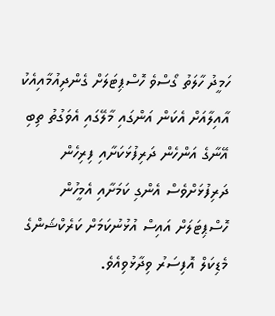ހަމީދު ހާލަތު ގޯސްވެ ހޮސްޕިޓަލަށް ގެންދިއުމާއިއެކު އާއިލާއަށް އެކަން އަންގައި މާލޭގައި އެވަގުތު ތިބި އޭނާގެ އަންހެން ދަރިފުޅަކަށާއި ފިރިހެން ދަރިފުޅަށްވެސް އެންގި ކަމަށާއި އެމީހުން ހޮސްޕިޓަލަށް އައިސް އުޅުނުކަމަށް ކަރެކްޝަންގެ މެޑިކަލް އޮފިސަރު ވިދާޅުވިއެވެ.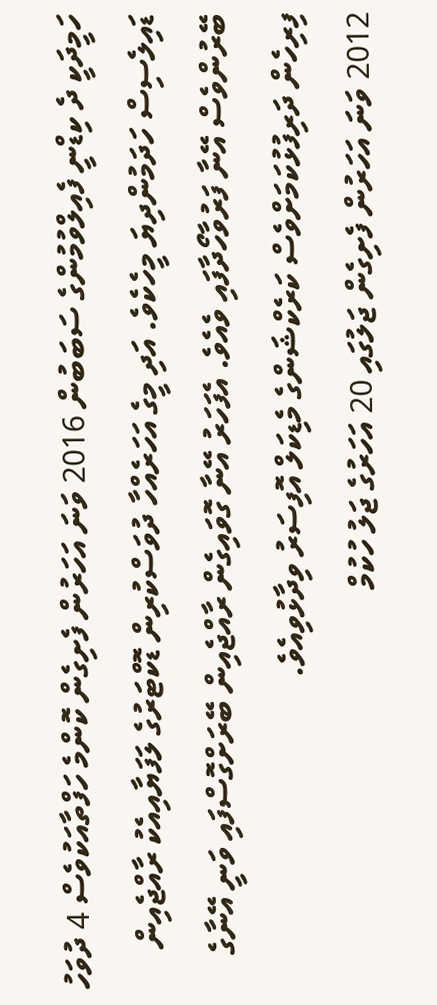ހަމީދަކީ ދެ ކިޑްނީ ފެއިލްވުމުންގެ ސަބަބުން 2016 ވަނަ އަހަރުން ފެށިގެން ކޮންމެ ހަފްތާއަކުވެސް 4 ދުވަހު ޑައިލެސިސް ހަދަމުންދިޔަ މީހެކެވެ. އަދި މީގެ އަހަރެއްހާ ދުވަސްކުރިން ޑޮކްޓަރުގެ ލަފަޔާއިއެކު ރާއްޖެއިން ބޭރުންވެސް އޭނާ ފަރުވާހޯދާފައި ވެއެވެ. އެފަހަރު އޭނާ ގޮވައިގެން ރާއްޖެއިން ބޭރަށްގޮސްފައި ވަނީ އޭނާގެ ފިރިހެން ދަރިފުޅުކަމަށްވެސް ކަރެކްޝަންގެ މެޑިކަލް އޮފިސަރު ވިދާޅުވިއެވެ.
2012 ވަނަ އަހަރުން ފެށިގެން ޖަލުގައި 20 އަހަރުގެ ޖަލު ހުކުމް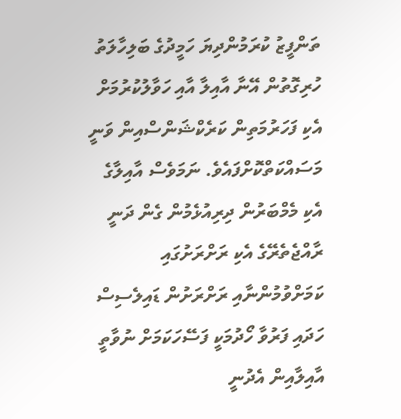ތަންފީޒު ކުރަމުންދިޔަ ހަމީދުގެ ބަލިހާލަތު ހުރިގޮތުން އޭނާ އާއިލާ އާއި ހަވާލުކުރުމަށް އެކި ފަހަރުމަތިން ކަރެކްޝަންސްއިން ވަނީ މަސައްކަތްކޮށްފައެވެ. ނަމަވެސް އާއިލާގެ އެކި މެމްބަރުން ދިރިއުޅެމުން ގެން ދަނީ ރާއްޖެތެރޭގެ އެކި ރަށްރަށުގައި ކަމަށްވުމުންނާއި ރަށްރަށުން ޑައިލެސިސް ހަދައި ފަރުވާ ހޯދުމަކީ ފަސޭހަކަމަށް ނުވާތީ އާއިލާއިން އެދުނީ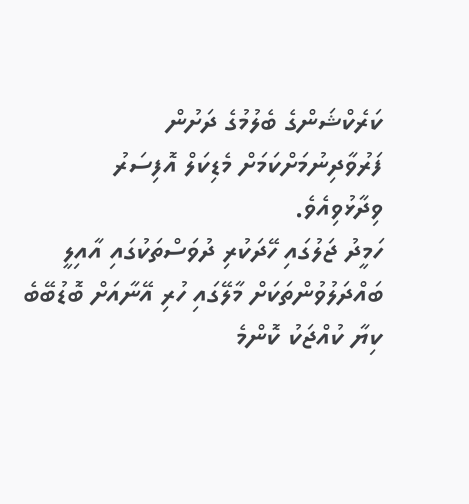ކަރެކްޝަންގެ ބެލުމުގެ ދަށުން ފަރުވާދިނުމަށްކަމަށް މެޑިކަލް އޮފިސަރު ވިދާޅުވިއެވެ.
ހަމީދު ޖަލުގައި ހޭދަކުރި ދުވަސްތަކުގައި އާއިލީ ބައްދަލުވުންތަކަށް މާލޭގައި ހުރި އޭނާއަށް ބޮޑުބޭބެ ކިޔާ ކުއްޖަކު ކޮންމެ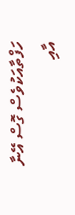ހަފްތާއަކުވެސް ގޮސް އޭނާ އާއި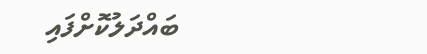ބައްދަލުކޮށްފައި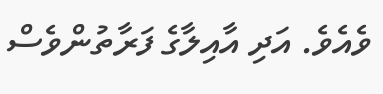ވެއެވެ. އަދި އާއިލާގެ ފަރާތުންވެސް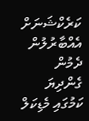ކަރެކްޝަނަށް އެއްބާރުލުން ދެމުން ގެންދިޔަ ކަމުގައި މެޑިކަލް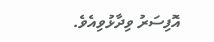އޮފިސަރު ވިދާޅުވިއެވެ.